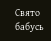Свято бабусь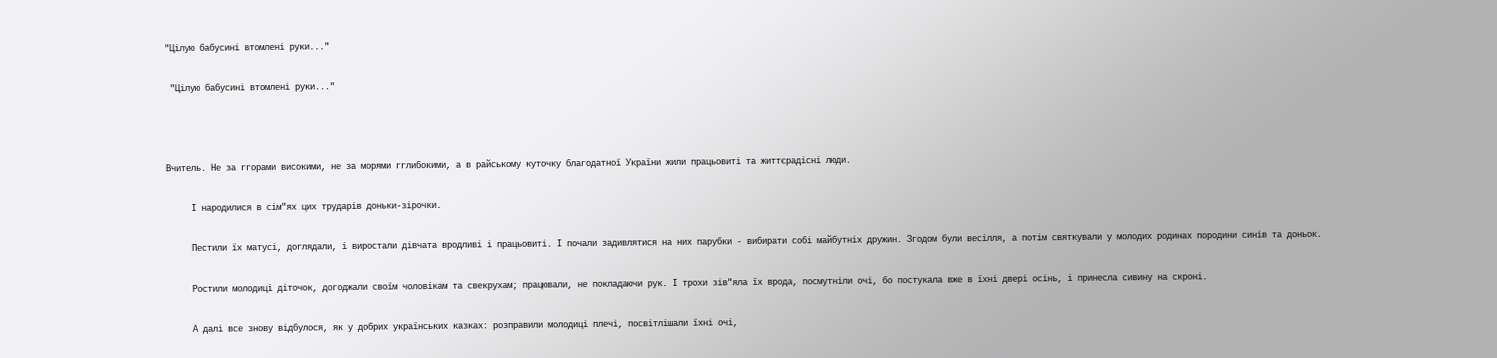"Цілую бабусині втомлені руки..."

 "Цілую бабусині втомлені руки..."



Вчитель. Не за ггорами високими, не за морями гглибокими, а в райському куточку благодатної України жили працьовиті та життєрадісні люди.

     І народилися в сім"ях цих трударів доньки-зірочки.

     Пестили їх матусі, доглядали, і виростали дівчата вродливі і працьовиті. І почали задивлятися на них парубки - вибирати собі майбутніх дружин. Згодом були весілля, а потім святкували у молодих родинах породини синів та доньок.

     Ростили молодиці діточок, догоджали своїм чоловікам та свекрухам; працювали, не покладаючи рук. І трохи зів"яла їх врода, посмутніли очі, бо постукала вже в їхні двері осінь, і принесла сивину на скроні.

     А далі все знову відбулося, як у добрих українських казках: розправили молодиці плечі, посвітлішали їхні очі,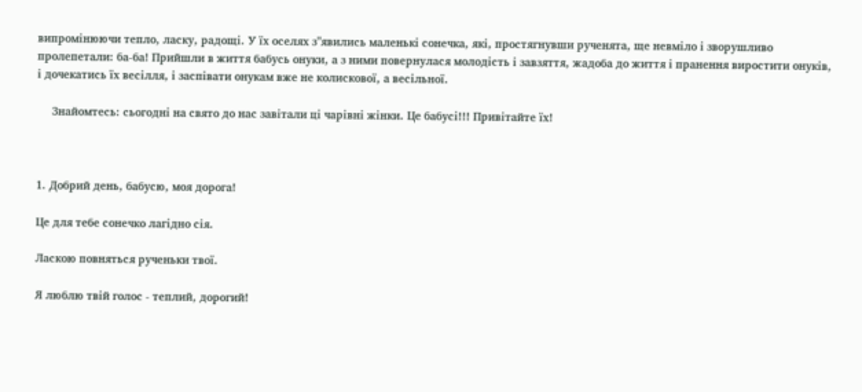випромінюючи тепло, ласку, радощі. У їх оселях з"явились маленькі сонечка, які, простягнувши рученята, ще невміло і зворушливо пролепетали: ба-ба! Прийшли в життя бабусь онуки, а з ними повернулася молодість і завзяття, жадоба до життя і пранення виростити онуків, і дочекатись їх весілля, і заспівати онукам вже не колискової, а весільної.

     Знайомтесь: сьогодні на свято до нас завітали ці чарівні жінки. Це бабусі!!! Привітайте їх!



1. Добрий день, бабусю, моя дорога!

Це для тебе сонечко лагідно сія.

Ласкою повняться рученьки твої.

Я люблю твій голос - теплий, дорогий!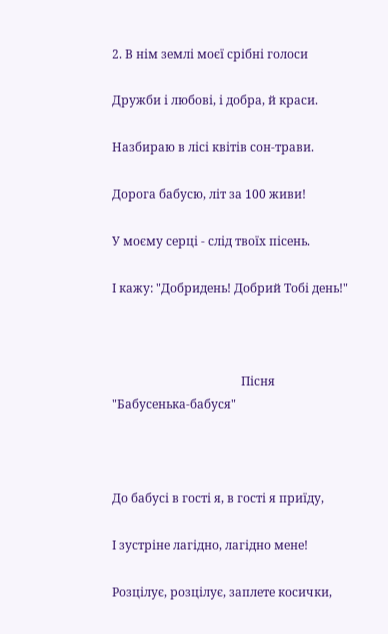2. В нім землі моєї срібні голоси

Дружби і любові, і добра, й краси.

Назбираю в лісі квітів сон-трави.

Дорога бабусю, літ за 100 живи!

У моєму серці - слід твоїх пісень.

І кажу: "Добридень! Добрий Тобі день!"



                                           Пісня "Бабусенька-бабуся"



До бабусі в гості я, в гості я приїду,

І зустріне лагідно, лагідно мене!

Розцілує, розцілує, заплете косички,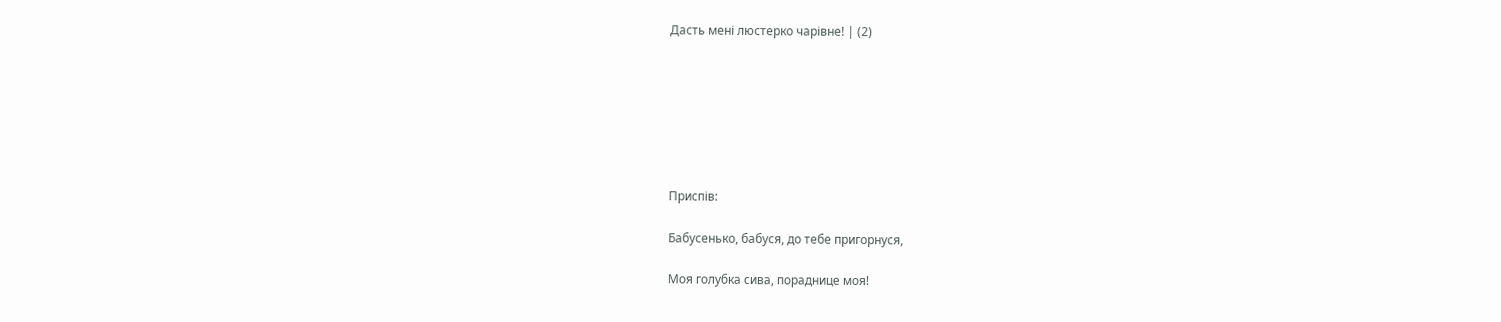Дасть мені люстерко чарівне! | (2)







Приспів:

Бабусенько, бабуся, до тебе пригорнуся,

Моя голубка сива, пораднице моя!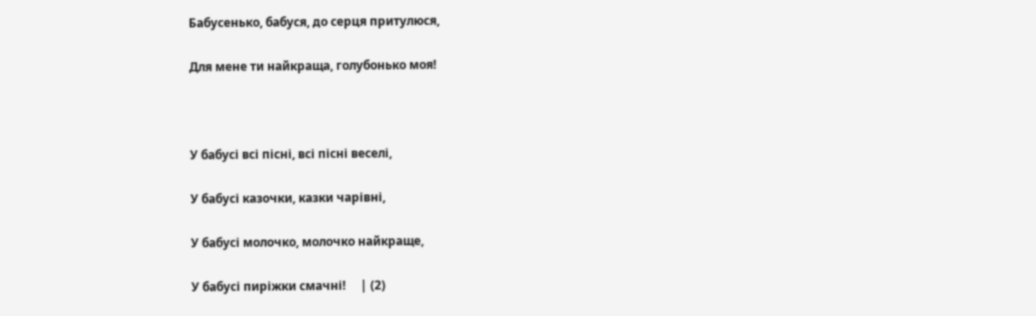Бабусенько, бабуся, до серця притулюся,

Для мене ти найкраща, голубонько моя!



У бабусі всі пісні, всі пісні веселі,

У бабусі казочки, казки чарівні,

У бабусі молочко, молочко найкраще,

У бабусі пиріжки смачні!     | (2)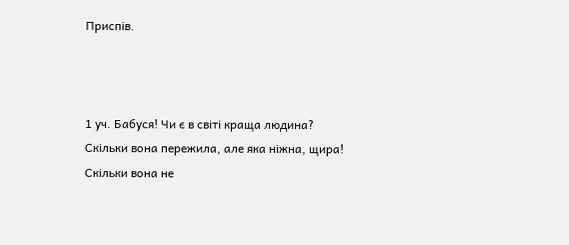Приспів.



1 уч. Бабуся! Чи є в світі краща людина? Скільки вона пережила, але яка ніжна, щира! Скільки вона не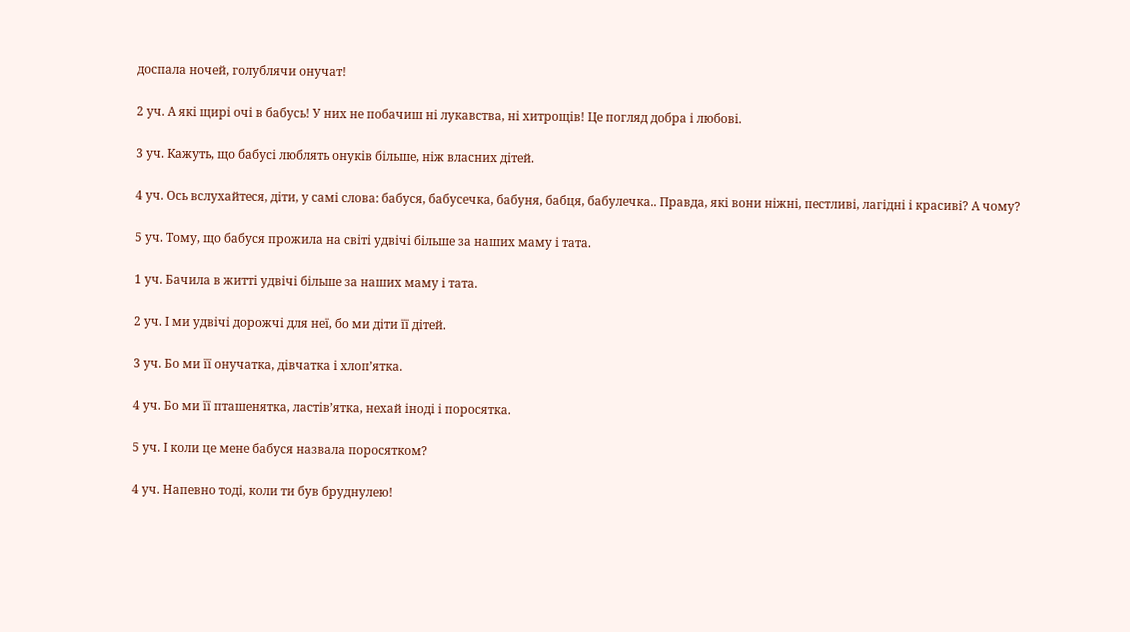доспала ночей, голублячи онучат!

2 уч. А які щирі очі в бабусь! У них не побачиш ні лукавства, ні хитрощів! Це погляд добра і любові.

3 уч. Кажуть, що бабусі люблять онуків більше, ніж власних дітей.

4 уч. Ось вслухайтеся, діти, у самі слова: бабуся, бабусечка, бабуня, бабця, бабулечка.. Правда, які вони ніжні, пестливі, лагідні і красиві? А чому?

5 уч. Тому, що бабуся прожила на світі удвічі більше за наших маму і тата.

1 уч. Бачила в житті удвічі більше за наших маму і тата.

2 уч. І ми удвічі дорожчі для неї, бо ми діти її дітей.

3 уч. Бо ми її онучатка, дівчатка і хлоп’ятка.

4 уч. Бо ми її пташенятка, ластів’ятка, нехай іноді і поросятка.

5 уч. І коли це мене бабуся назвала поросятком?

4 уч. Напевно тоді, коли ти був бруднулею!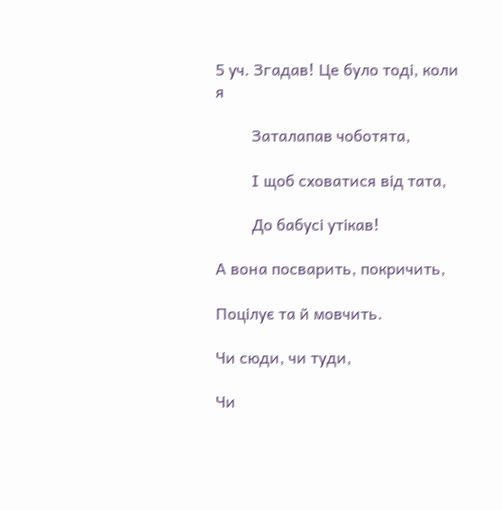5 уч. Згадав! Це було тоді, коли я

         Заталапав чоботята,

         І щоб сховатися від тата,

         До бабусі утікав!

А вона посварить, покричить,

Поцілує та й мовчить.

Чи сюди, чи туди,

Чи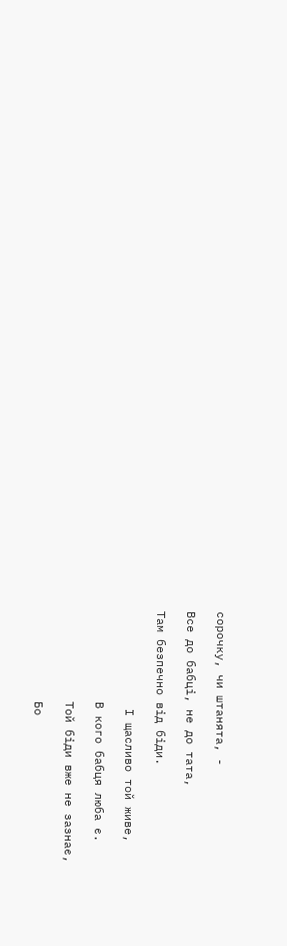сорочку, чи штанята, -

Все до бабці, не до тата,

Там безпечно від біди.

              І щасливо той живе,

             В кого бабця люба є.

             Той біди вже не зазнає,

             Бо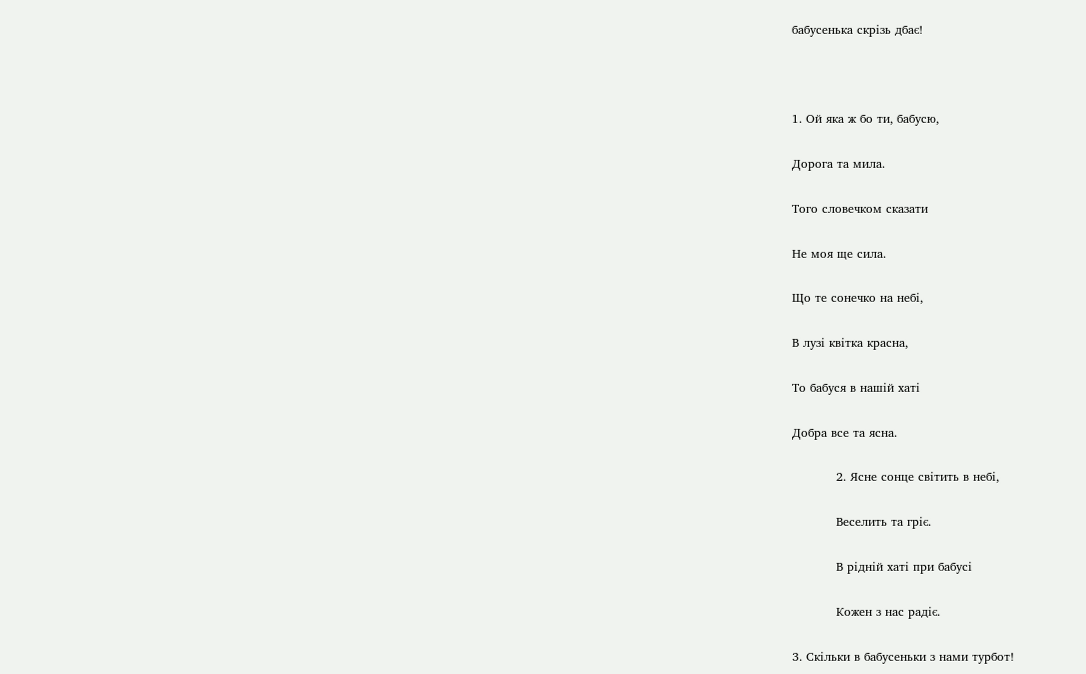бабусенька скрізь дбає!



1. Ой яка ж бо ти, бабусю,

Дорога та мила.

Того словечком сказати

Не моя ще сила.

Що те сонечко на небі,

В лузі квітка красна,

То бабуся в нашій хаті

Добра все та ясна.

           2. Ясне сонце світить в небі,

           Веселить та гріє.

           В рідній хаті при бабусі

           Кожен з нас радіє.

3. Скільки в бабусеньки з нами турбот!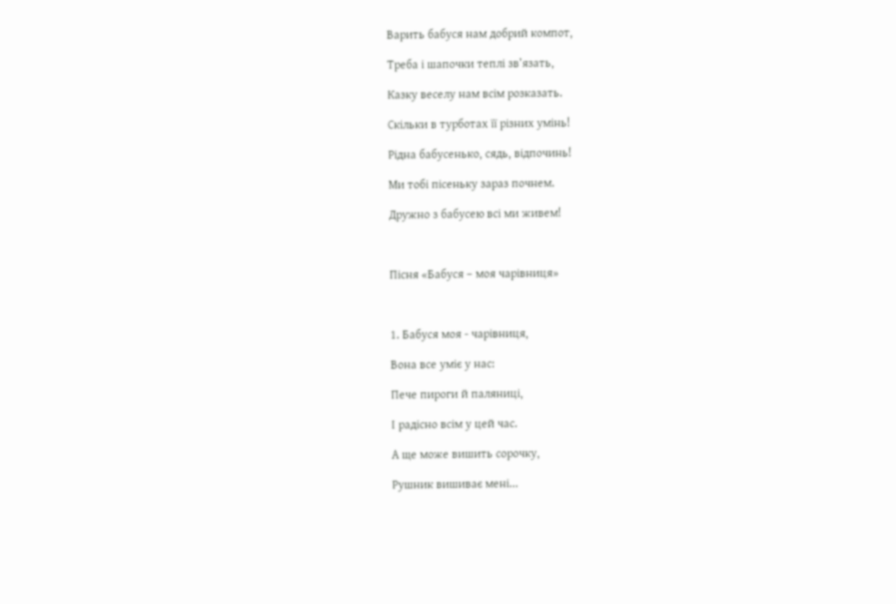Варить бабуся нам добрий компот,

Треба і шапочки теплі зв’язать,

Казку веселу нам всім розказать.

Скільки в турботах її різних умінь!

Рідна бабусенько, сядь, відпочинь!

Ми тобі пісеньку зараз почнем.

Дружно з бабусею всі ми живем!



Пісня «Бабуся – моя чарівниця»



1. Бабуся моя - чарівниця,

Вона все уміє у нас:

Пече пироги й паляниці,

І радісно всім у цей час.

А ще може вишить сорочку,

Рушник вишиває мені...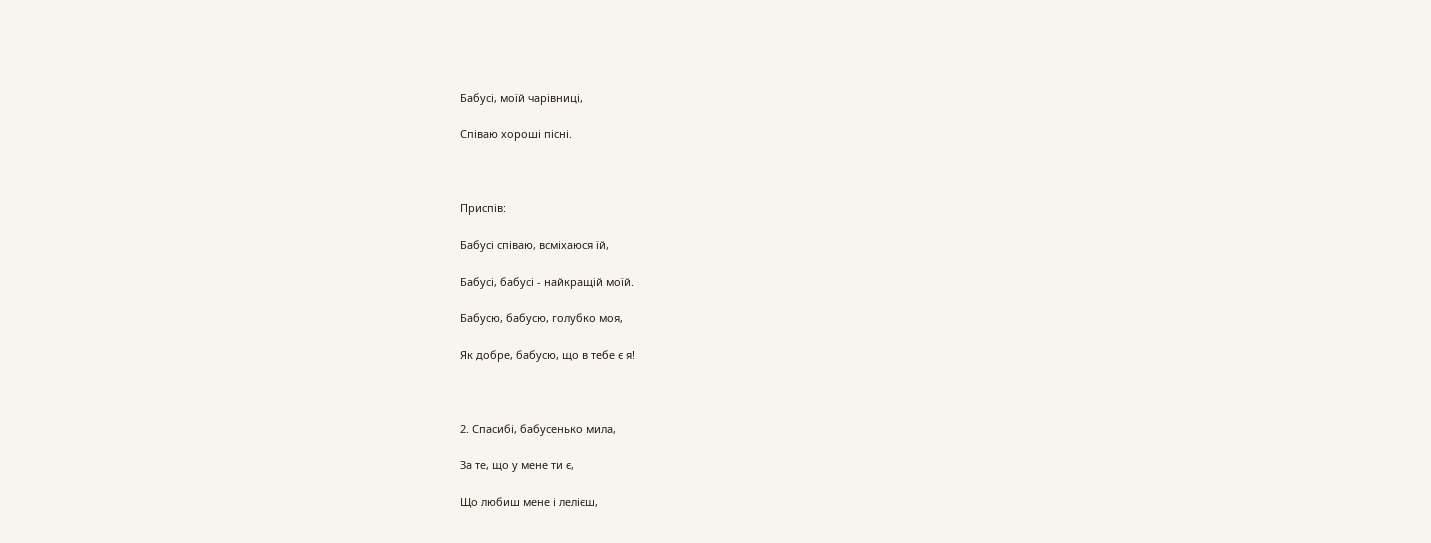Бабусі, моїй чарівниці,

Співаю хороші пісні.



Приспів:

Бабусі співаю, всміхаюся їй,

Бабусі, бабусі - найкращій моїй.

Бабусю, бабусю, голубко моя,

Як добре, бабусю, що в тебе є я!



2. Спасибі, бабусенько мила,

За те, що у мене ти є,

Що любиш мене і лелієш,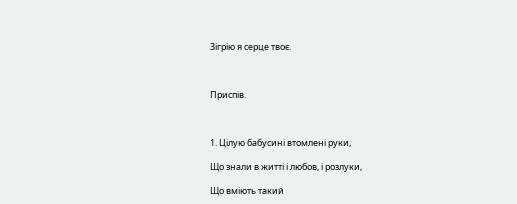Зігрію я серце твоє.



Приспів.



1. Цілую бабусині втомлені руки,

Що знали в житті і любов, і розлуки,

Що вміють такий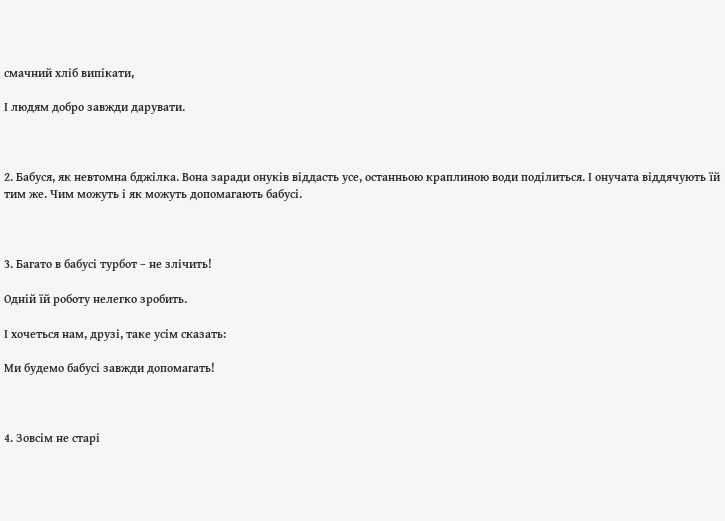смачний хліб випікати,

І людям добро завжди дарувати.



2. Бабуся, як невтомна бджілка. Вона заради онуків віддасть усе, останньою краплиною води поділиться. І онучата віддячують їй тим же. Чим можуть і як можуть допомагають бабусі.



3. Багато в бабусі турбот – не злічить!

Одній їй роботу нелегко зробить.

І хочеться нам, друзі, таке усім сказать:

Ми будемо бабусі завжди допомагать!



4. Зовсім не старі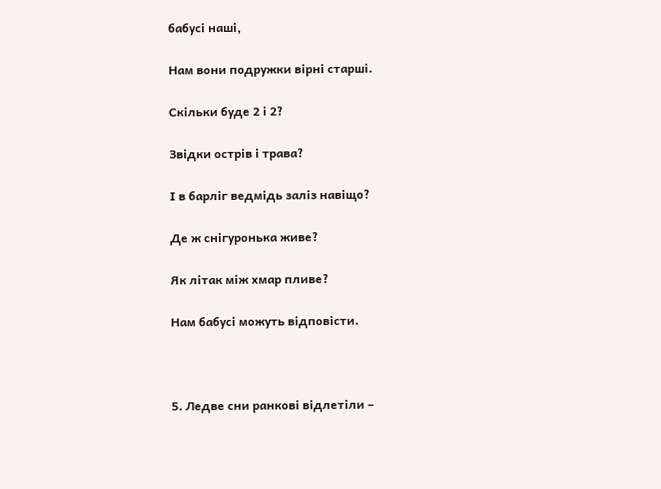бабусі наші,

Нам вони подружки вірні старші.

Скільки буде 2 і 2?

Звідки острів і трава?

І в барліг ведмідь заліз навіщо?

Де ж снігуронька живе?

Як літак між хмар пливе?

Нам бабусі можуть відповісти.



5. Ледве сни ранкові відлетіли –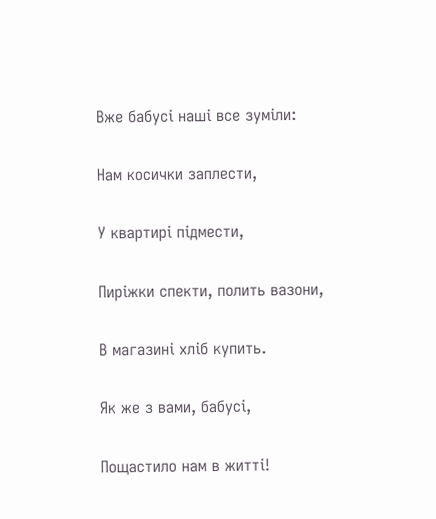Вже бабусі наші все зуміли:

Нам косички заплести,

У квартирі підмести,

Пиріжки спекти, полить вазони,

В магазині хліб купить.

Як же з вами, бабусі,

Пощастило нам в житті!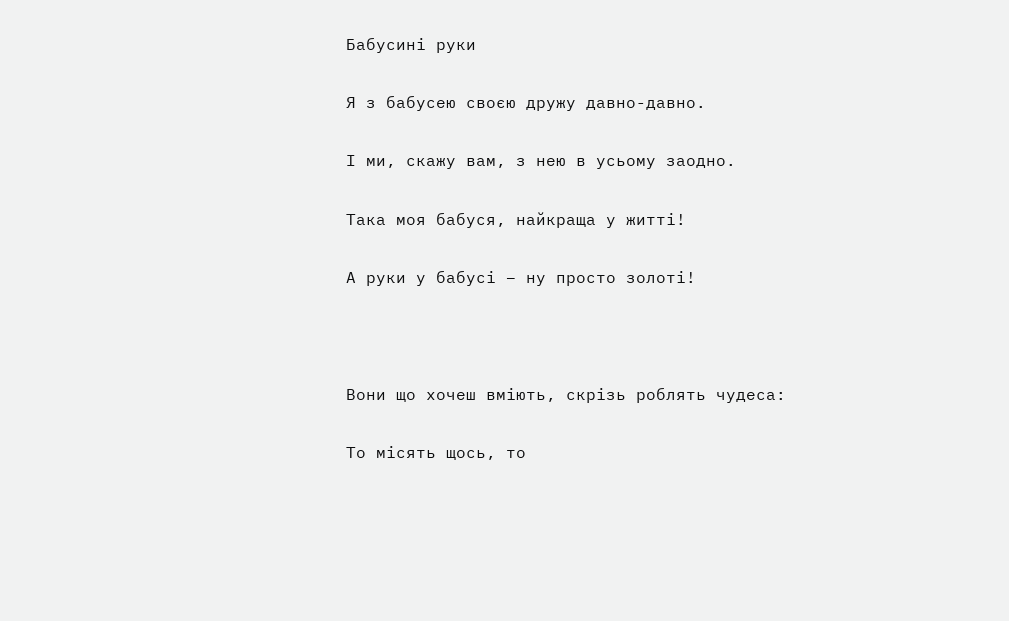Бабусині руки

Я з бабусею своєю дружу давно-давно.

І ми, скажу вам, з нею в усьому заодно.

Така моя бабуся, найкраща у житті!

А руки у бабусі – ну просто золоті!



Вони що хочеш вміють, скрізь роблять чудеса:

То місять щось, то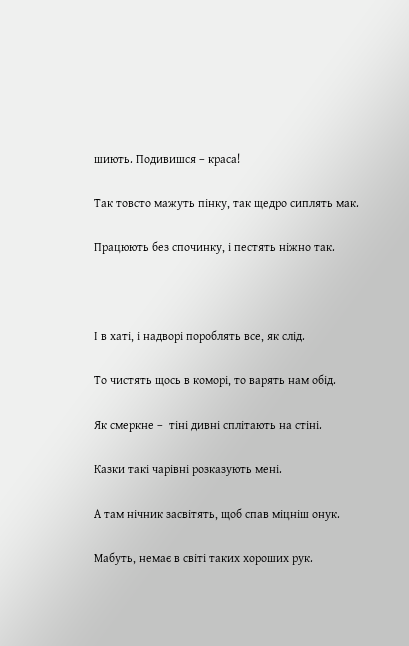шиють. Подивишся – краса!

Так товсто мажуть пінку, так щедро сиплять мак.

Працюють без спочинку, і пестять ніжно так.



І в хаті, і надворі пороблять все, як слід.

То чистять щось в коморі, то варять нам обід.

Як смеркне –  тіні дивні сплітають на стіні.

Казки такі чарівні розказують мені.

А там нічник засвітять, щоб спав міцніш онук.

Мабуть, немає в світі таких хороших рук.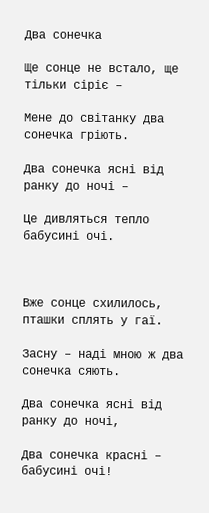Два сонечка

Ще сонце не встало, ще тільки сіріє –

Мене до світанку два сонечка гріють.

Два сонечка ясні від ранку до ночі –

Це дивляться тепло бабусині очі.



Вже сонце схилилось, пташки сплять у гаї.

Засну – наді мною ж два сонечка сяють.

Два сонечка ясні від ранку до ночі,

Два сонечка красні – бабусині очі!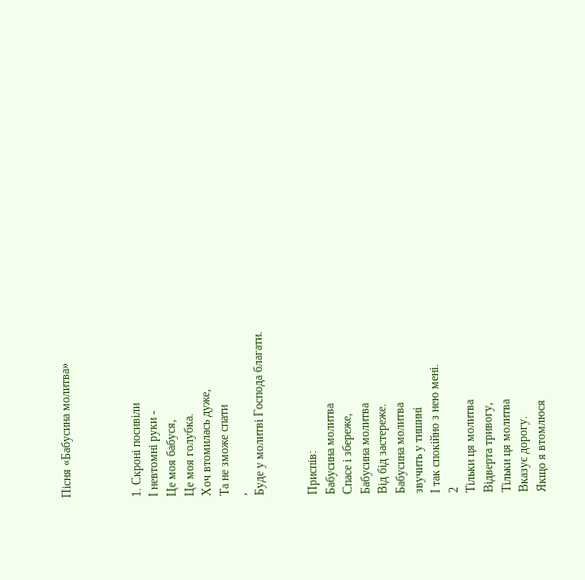Пісня «Бабусина молитва»



1. Скроні посивіли
І невтомні руки -
Це моя бабуся,
Це моя голубка.
Хоч втомилась дуже,
Та не зможе спати
,
Буде у молитві Господа благати.


Приспів:
Бабусина молитва
Спасе і збереже,
Бабусина молитва
Від бід застереже.
Бабусина молитва
звучить у тишині
І так спокійно з нею мені.
2
Тільки ця молитва
Відверта тривогу,
Тільки ця молитва
Вказує дорогу.
Якщо я втомлюся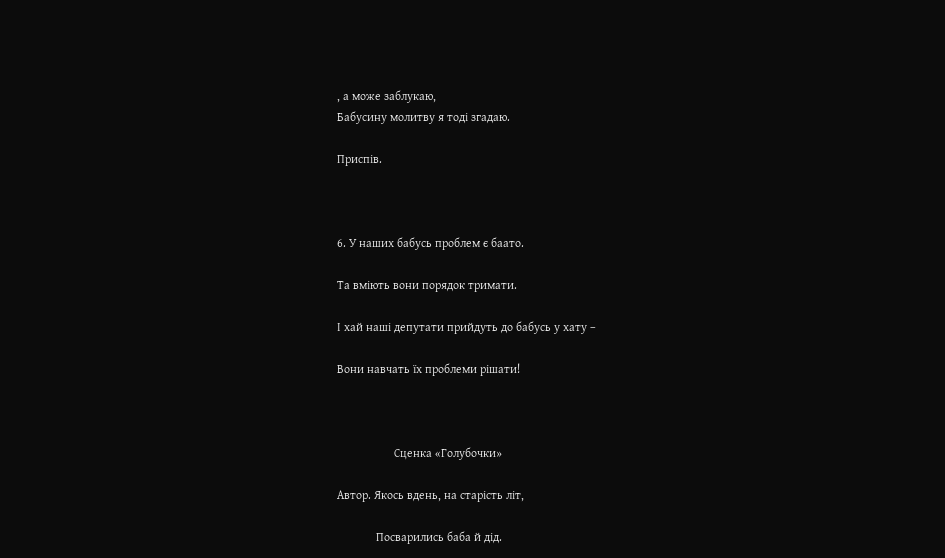, а може заблукаю,
Бабусину молитву я тоді згадаю.

Приспів.



6. У наших бабусь проблем є баато.

Та вміють вони порядок тримати.

І хай наші депутати прийдуть до бабусь у хату –

Вони навчать їх проблеми рішати!



                   Сценка «Голубочки»

Автор. Якось вдень, на старість літ,

             Посварились баба й дід.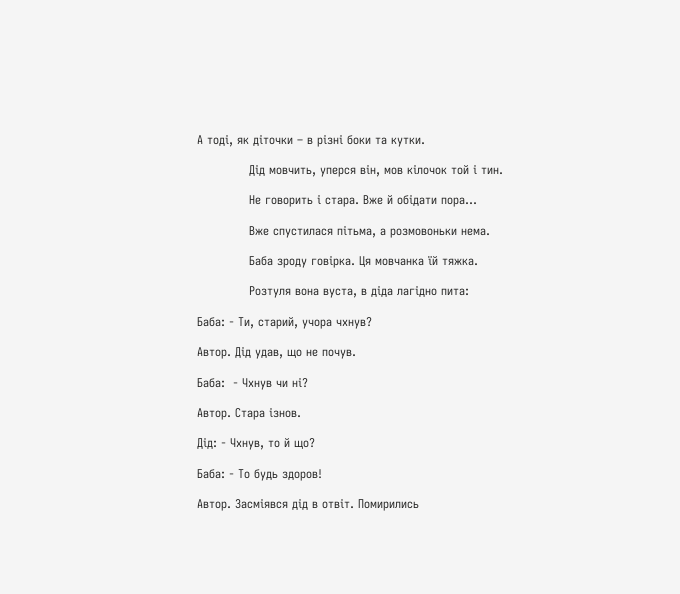А тоді, як діточки – в різні боки та кутки.

             Дід мовчить, уперся він, мов кілочок той і тин.

             Не говорить і стара. Вже й обідати пора…

             Вже спустилася пітьма, а розмовоньки нема.

             Баба зроду говірка. Ця мовчанка їй тяжка.

             Розтуля вона вуста, в діда лагідно пита:

Баба: - Ти, старий, учора чхнув?

Автор. Дід удав, що не почув.

Баба:  - Чхнув чи ні?

Автор. Стара ізнов.

Дід: - Чхнув, то й що?

Баба: - То будь здоров!

Автор. Засміявся дід в отвіт. Помирились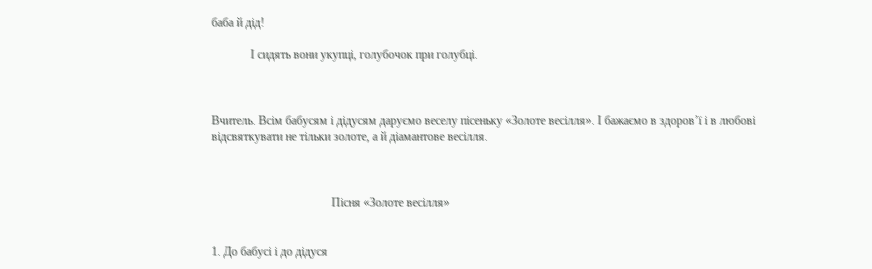баба й дід!

             І сидять вони укупці, голубочок при голубці.



Вчитель. Всім бабусям і дідусям даруємо веселу пісеньку «Золоте весілля». І бажаємо в здоров’ї і в любові відсвяткувати не тільки золоте, а й діамантове весілля.



                                        Пісня «Золоте весілля»


1. До бабусі і до дідуся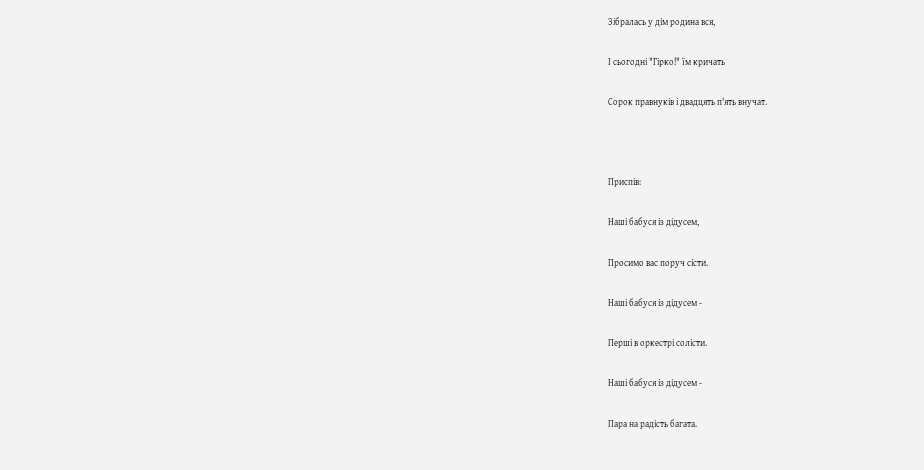Зібралась у дім родина вся,

І сьогодні "Гірко!" їм кричать

Сорок правнуків і двадцять п'ять внучат.



Приспів:

Наші бабуся із дідусем,

Просимо вас поруч сісти.

Наші бабуся із дідусем -

Перші в оркестрі солісти.

Наші бабуся із дідусем -

Пара на радість багата.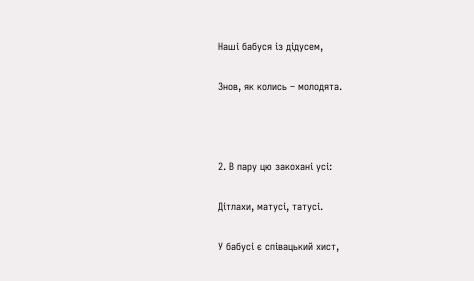Наші бабуся із дідусем,

Знов, як колись – молодята.



2. В пару цю закохані усі:

Дітлахи, матусі, татусі.

У бабусі є співацький хист,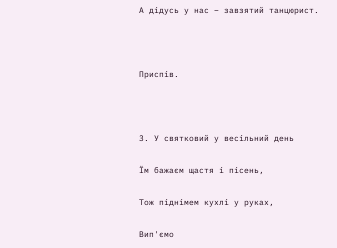А дідусь у нас – завзятий танцюрист.



Приспів.



3. У святковий у весільний день

Їм бажаєм щастя і пісень,

Тож піднімем кухлі у руках,

Вип'ємо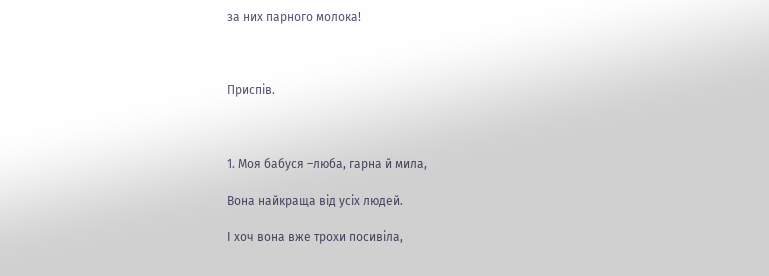за них парного молока!



Приспів.



1. Моя бабуся –люба, гарна й мила,

Вона найкраща від усіх людей.

І хоч вона вже трохи посивіла,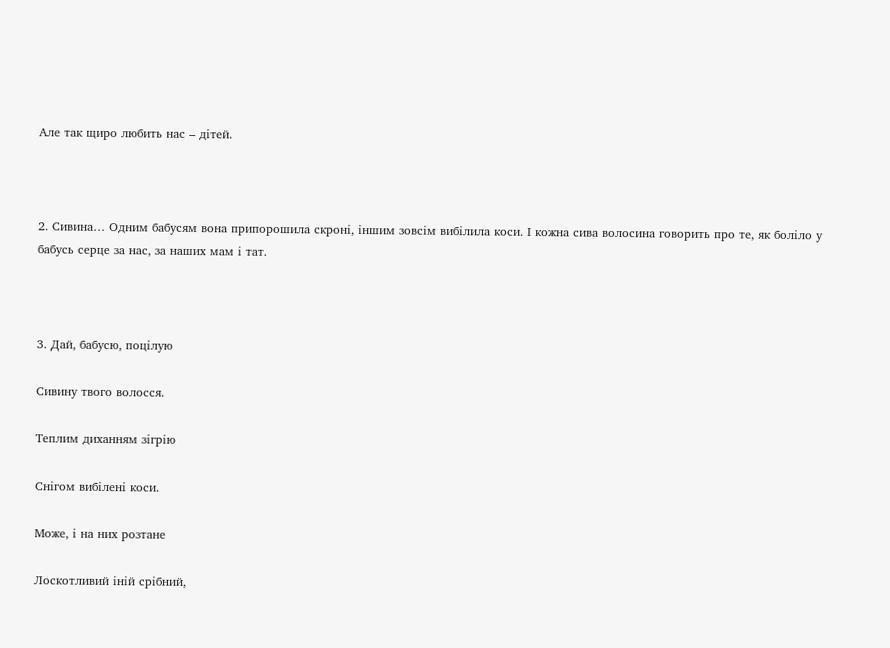Але так щиро любить нас – дітей.



2. Сивина… Одним бабусям вона припорошила скроні, іншим зовсім вибілила коси. І кожна сива волосина говорить про те, як боліло у бабусь серце за нас, за наших мам і тат.



3. Дай, бабусю, поцілую

Сивину твого волосся.

Теплим диханням зігрію

Снігом вибілені коси.

Може, і на них розтане

Лоскотливий іній срібний,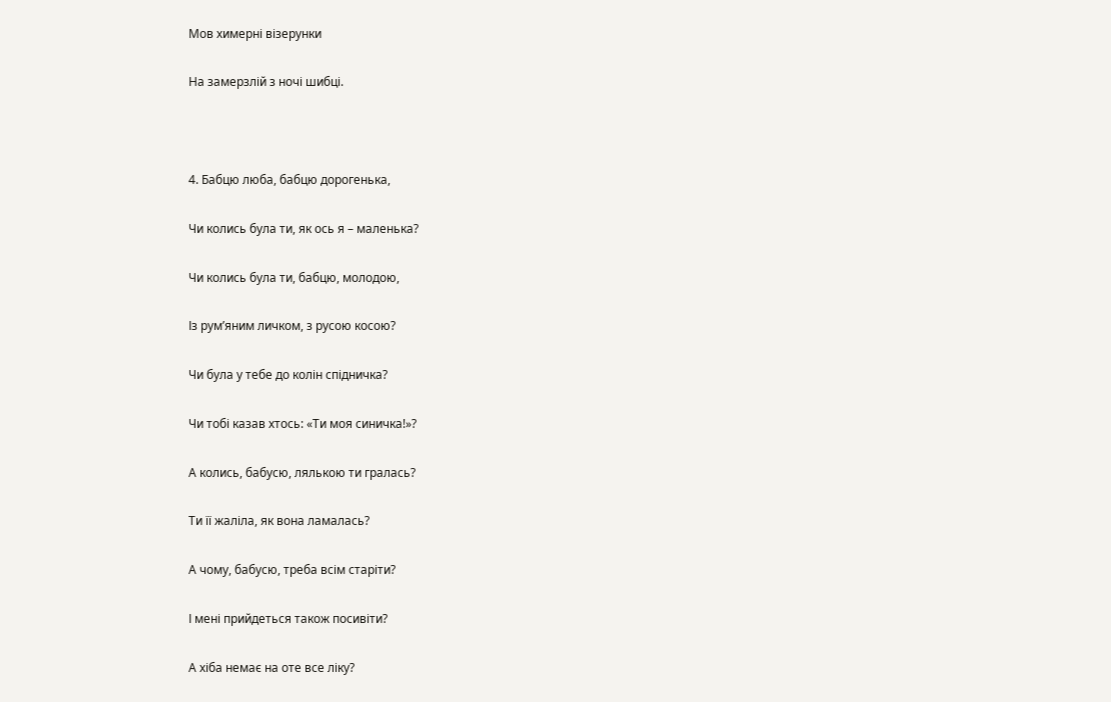Мов химерні візерунки

На замерзлій з ночі шибці.



4. Бабцю люба, бабцю дорогенька,

Чи колись була ти, як ось я – маленька?

Чи колись була ти, бабцю, молодою,

Із рум’яним личком, з русою косою?

Чи була у тебе до колін спідничка?

Чи тобі казав хтось: «Ти моя синичка!»?

А колись, бабусю, лялькою ти гралась?

Ти її жаліла, як вона ламалась?

А чому, бабусю, треба всім старіти?

І мені прийдеться також посивіти?

А хіба немає на оте все ліку?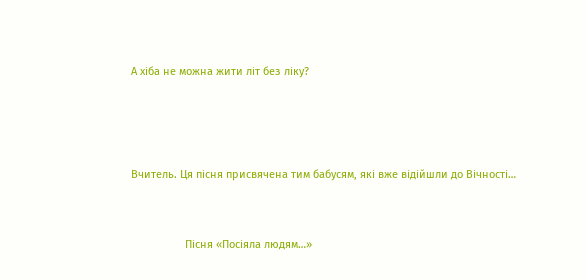А хіба не можна жити літ без ліку?





Вчитель. Ця пісня присвячена тим бабусям, які вже відійшли до Вічності…



                  Пісня «Посіяла людям…»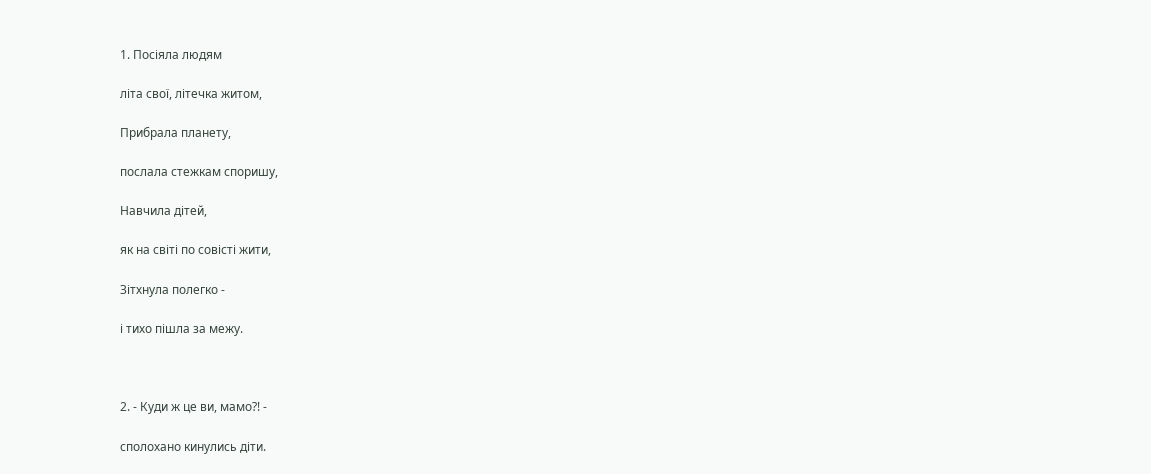1. Посіяла людям

літа свої, літечка житом,

Прибрала планету,

послала стежкам споришу,

Навчила дітей,

як на світі по совісті жити,

Зітхнула полегко -

і тихо пішла за межу.



2. - Куди ж це ви, мамо?! -

сполохано кинулись діти.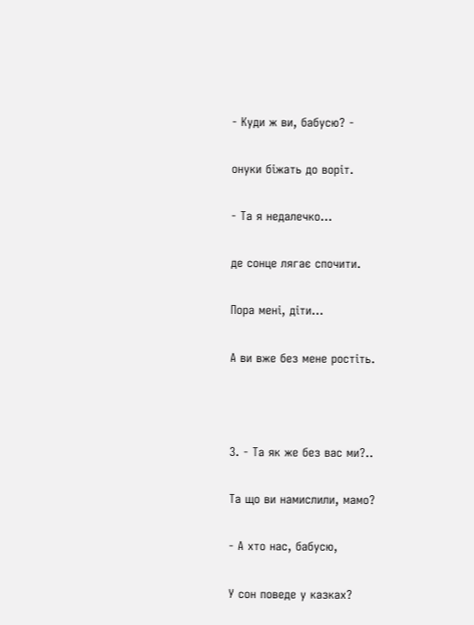- Куди ж ви, бабусю? -

онуки біжать до воріт.

- Та я недалечко...

де сонце лягає спочити.

Пора мені, діти...

А ви вже без мене ростіть.



3. - Та як же без вас ми?..

Та що ви намислили, мамо?

- А хто нас, бабусю,

У сон поведе у казках?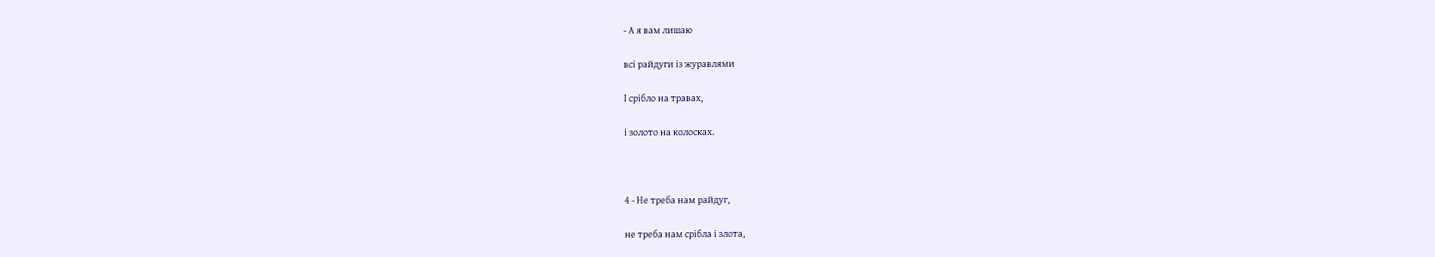- А я вам лишаю

всі райдуги із журавлями

І срібло на травах,

і золото на колосках.



4 - Не треба нам райдуг,

не треба нам срібла і злота,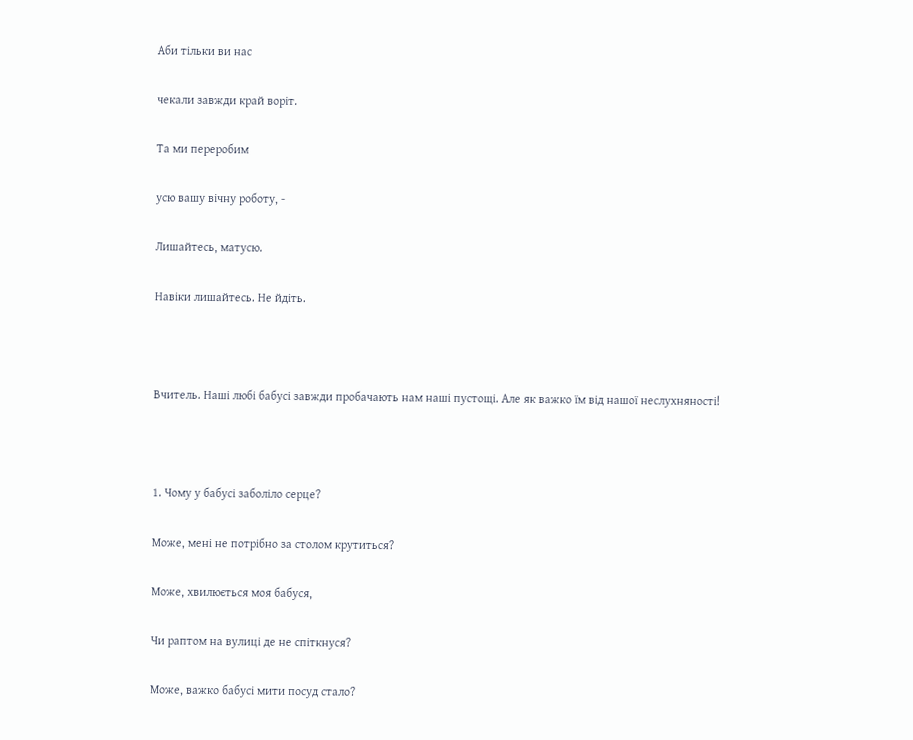Аби тільки ви нас

чекали завжди край воріт.

Та ми переробим

усю вашу вічну роботу, -

Лишайтесь, матусю.

Навіки лишайтесь. Не йдіть.



Вчитель. Наші любі бабусі завжди пробачають нам наші пустощі. Але як важко їм від нашої неслухняності!



1. Чому у бабусі заболіло серце?

Може, мені не потрібно за столом крутиться?

Може, хвилюється моя бабуся,

Чи раптом на вулиці де не спіткнуся?

Може, важко бабусі мити посуд стало?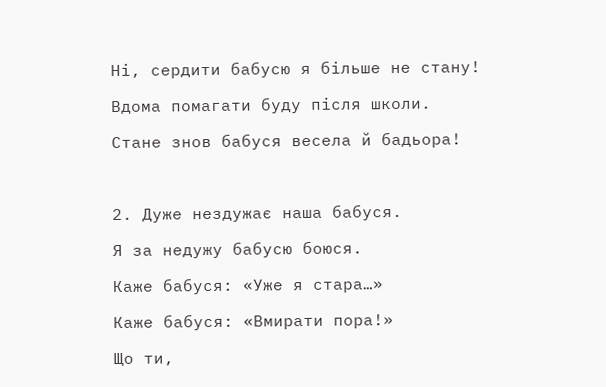Ні, сердити бабусю я більше не стану!

Вдома помагати буду після школи.

Стане знов бабуся весела й бадьора!



2. Дуже нездужає наша бабуся.

Я за недужу бабусю боюся.

Каже бабуся: «Уже я стара…»

Каже бабуся: «Вмирати пора!»

Що ти,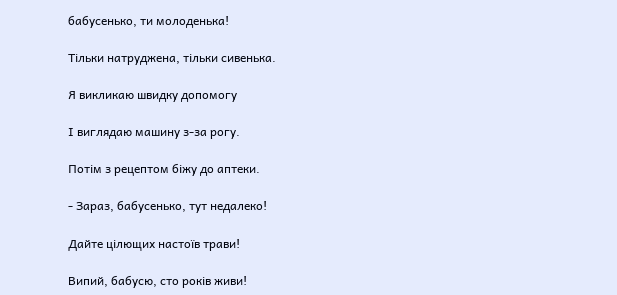бабусенько, ти молоденька!

Тільки натруджена, тільки сивенька.

Я викликаю швидку допомогу

І виглядаю машину з-за рогу.

Потім з рецептом біжу до аптеки.

- Зараз, бабусенько, тут недалеко!

Дайте цілющих настоїв трави!

Випий, бабусю, сто років живи!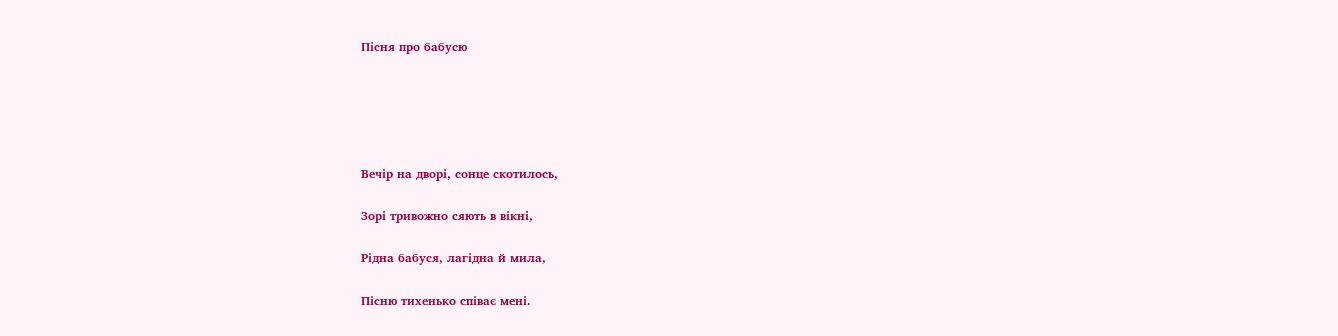Пісня про бабусю





Вечір на дворі, сонце скотилось,

Зорі тривожно сяють в вікні,

Рідна бабуся, лагідна й мила,

Пісню тихенько співає мені.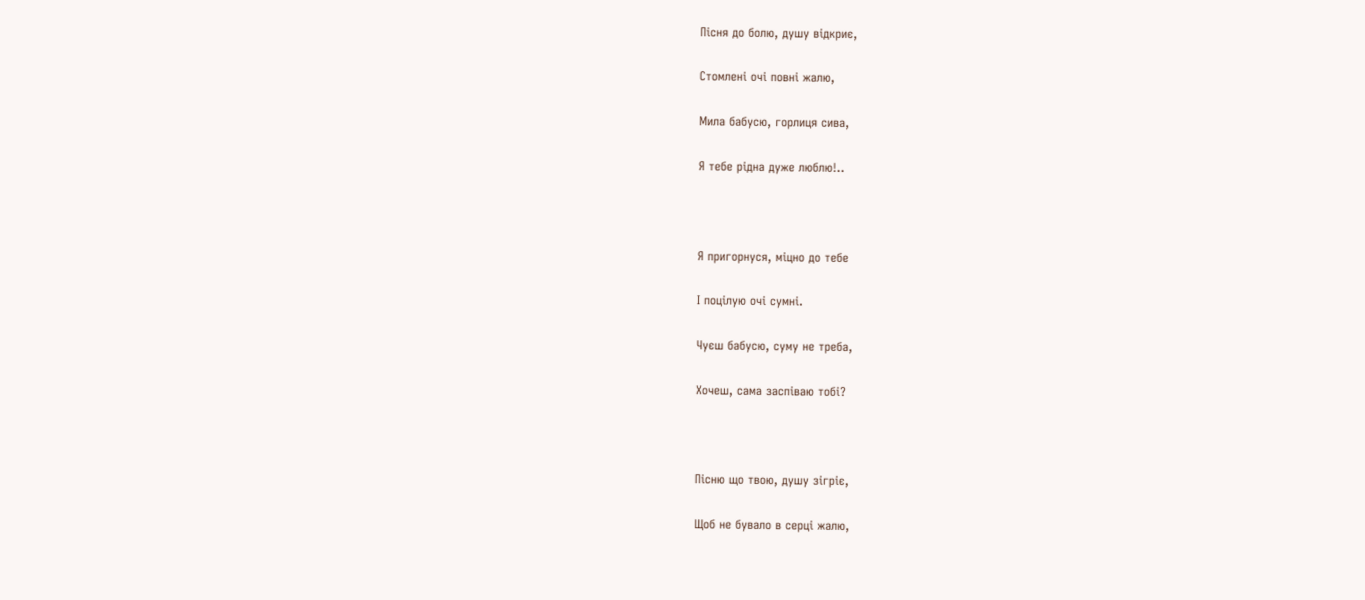Пісня до болю, душу відкриє,

Стомлені очі повні жалю,

Мила бабусю, горлиця сива,

Я тебе рідна дуже люблю!..



Я пригорнуся, міцно до тебе

І поцілую очі сумні.

Чуєш бабусю, суму не треба,

Хочеш, сама заспіваю тобі?



Пісню що твою, душу зігріє,

Щоб не бувало в серці жалю,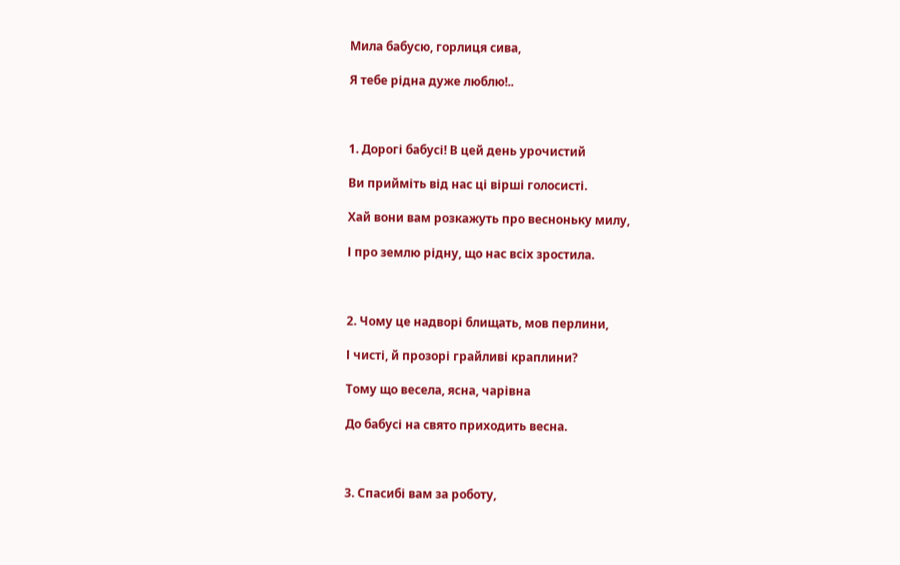Мила бабусю, горлиця сива,

Я тебе рідна дуже люблю!..



1. Дорогі бабусі! В цей день урочистий

Ви прийміть від нас ці вірші голосисті.

Хай вони вам розкажуть про весноньку милу,

І про землю рідну, що нас всіх зростила.



2. Чому це надворі блищать, мов перлини,

І чисті, й прозорі грайливі краплини?

Тому що весела, ясна, чарівна

До бабусі на свято приходить весна.



3. Спасибі вам за роботу,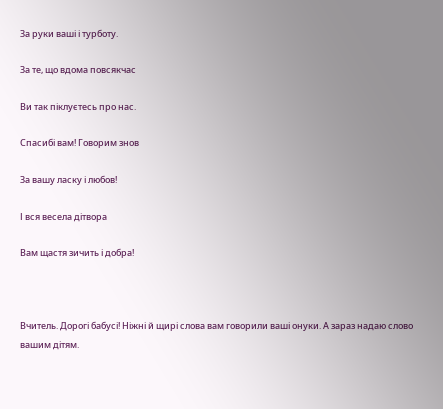За руки ваші і турботу.

За те, що вдома повсякчас

Ви так піклуєтесь про нас.

Спасибі вам! Говорим знов

За вашу ласку і любов!

І вся весела дітвора

Вам щастя зичить і добра!



Вчитель. Дорогі бабусі! Ніжні й щирі слова вам говорили ваші онуки. А зараз надаю слово вашим дітям.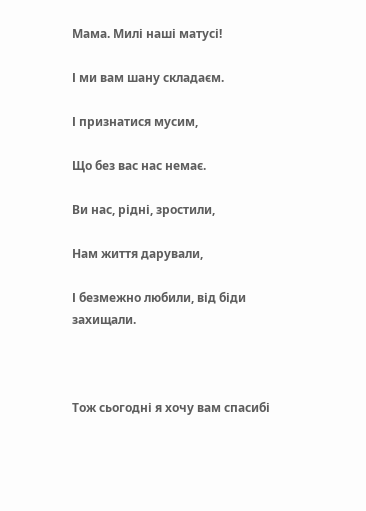Мама. Милі наші матусі!

І ми вам шану складаєм.

І признатися мусим,

Що без вас нас немає.

Ви нас, рідні, зростили,

Нам життя дарували,

І безмежно любили, від біди захищали.



Тож сьогодні я хочу вам спасибі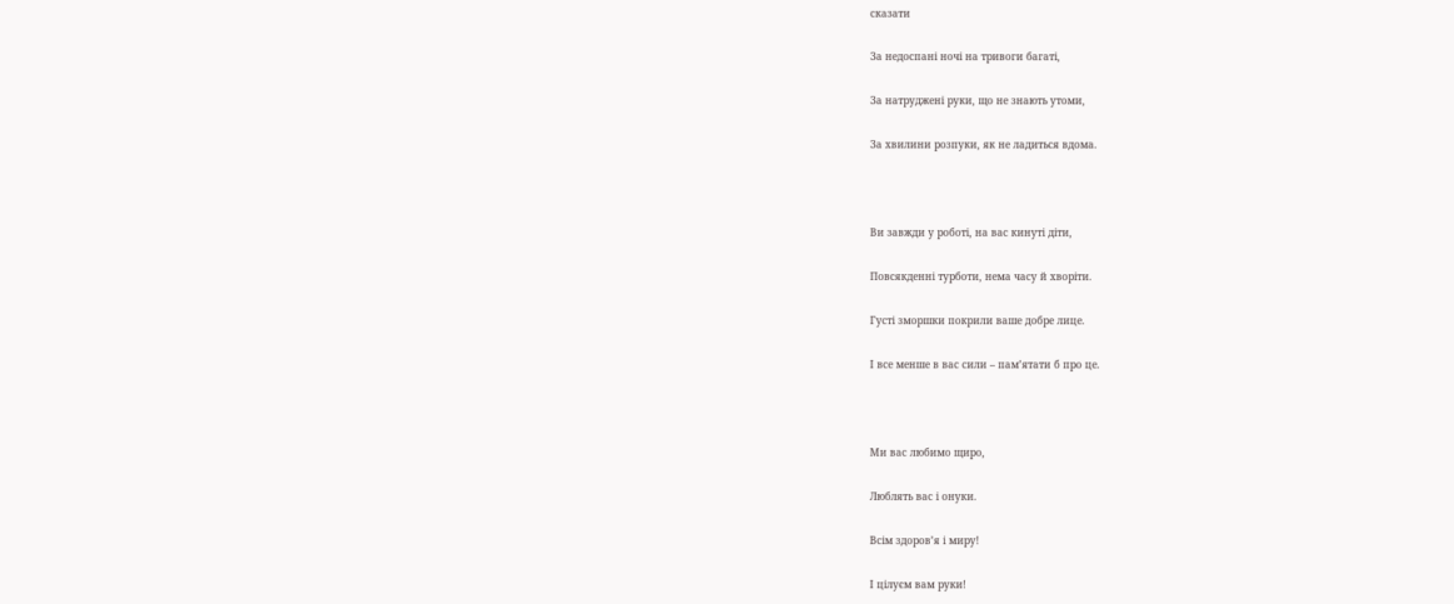сказати

За недоспані ночі на тривоги багаті,

За натруджені руки, що не знають утоми,

За хвилини розпуки, як не ладиться вдома.



Ви завжди у роботі, на вас кинуті діти,

Повсякденні турботи, нема часу й хворіти.

Густі зморшки покрили ваше добре лице.

І все менше в вас сили – пам’ятати б про це.



Ми вас любимо щиро,

Люблять вас і онуки.

Всім здоров’я і миру!

І цілуєм вам руки!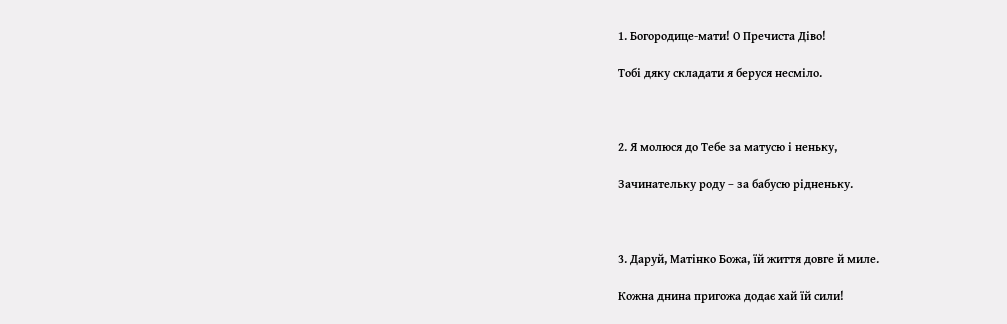1. Богородице-мати! О Пречиста Діво!

Тобі дяку складати я беруся несміло.



2. Я молюся до Тебе за матусю і неньку,

Зачинательку роду – за бабусю рідненьку.



3. Даруй, Матінко Божа, їй життя довге й миле.

Кожна днина пригожа додає хай їй сили!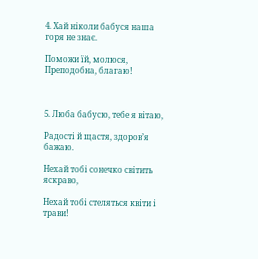4. Хай ніколи бабуся наша горя не знає.

Поможи їй, молюся, Преподобна, благаю!



5. Люба бабусю, тебе я вітаю,

Радості й щастя, здоров’я бажаю.

Нехай тобі сонечко світить яскраво,

Нехай тобі стеляться квіти і трави!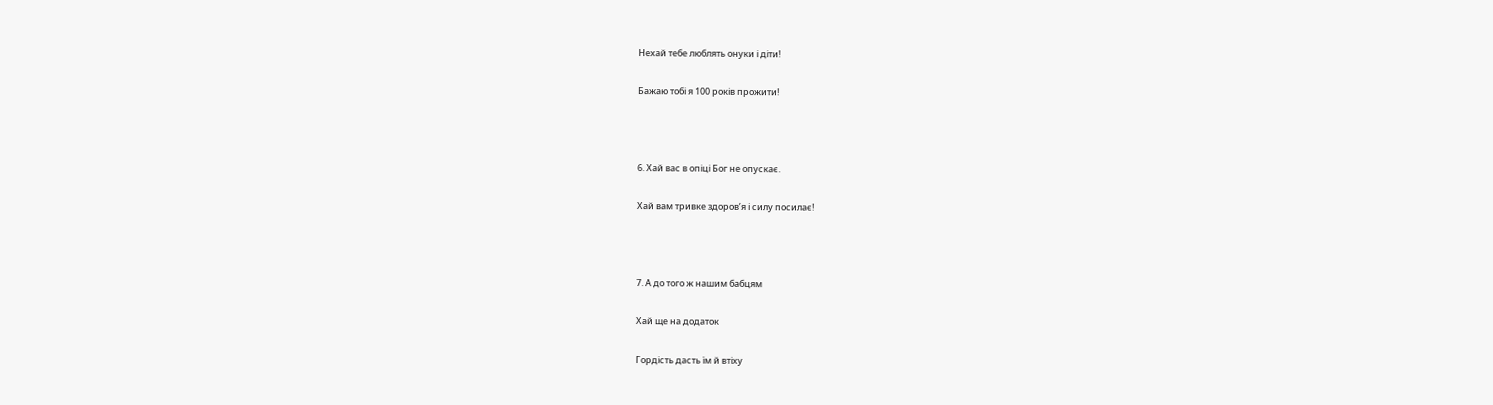Нехай тебе люблять онуки і діти!

Бажаю тобі я 100 років прожити!



6. Хай вас в опіці Бог не опускає.

Хай вам тривке здоров’я і силу посилає!



7. А до того ж нашим бабцям

Хай ще на додаток

Гордість дасть їм й втіху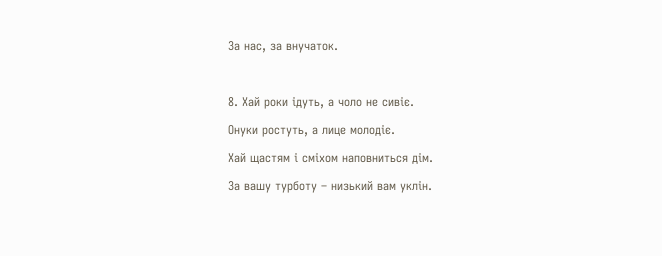За нас, за внучаток.



8. Хай роки ідуть, а чоло не сивіє.

Онуки ростуть, а лице молодіє.

Хай щастям і сміхом наповниться дім.

За вашу турботу – низький вам уклін.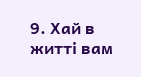9. Хай в житті вам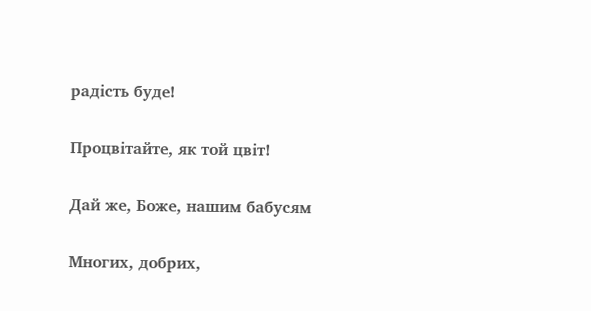радість буде!

Процвітайте, як той цвіт!

Дай же, Боже, нашим бабусям

Многих, добрих,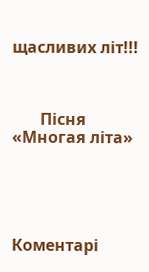щасливих літ!!!



       Пісня «Многая літа»





Коментарі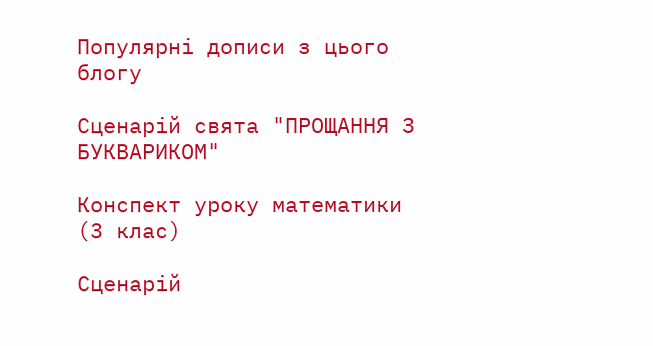Популярні дописи з цього блогу

Сценарій свята "ПРОЩАННЯ З БУКВАРИКОМ"

Конспект уроку математики (3 клас)

Сценарій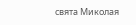свята Миколая